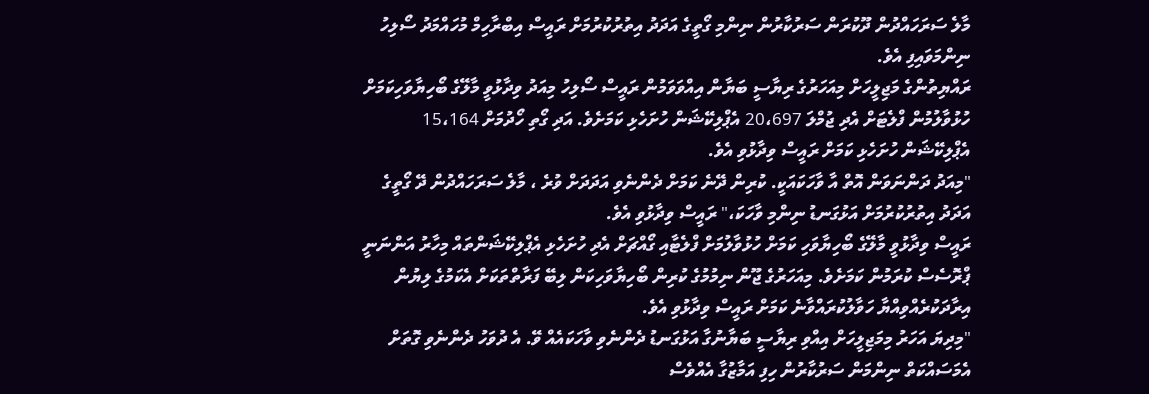މާލެ ސަރަހައްދުން ދޫކުރަން ސަރުކާރުން ނިންމި ގޯތީގެ އަދަދު އިތުރުކުރުމަށް ރައީސް އިބްރާހިމް މުހައްމަދު ސޯލިހު ނިންމަވައިފި އެވެ.
ރައްޔިތުންގެ މަޖިލީހަށް މިއަހަރުގެ ރިޔާސީ ބަޔާން އިއްވަވަމުން ރައީސް ސޯލިހު މިއަދު ވިދާޅުވީ މާލޭގެ ބޯހިޔާވަހިކަމަށް ހުޅުވާލުމުން ފްލެޓަށް އެދި ޖުމްލަ 20،697 އެޕްލިކޭޝަން ހުށަހެޅި ކަމަށެވެ. އަދި ގޯތި ހޯދުމަށް 15،164 އެޕްލިކޭޝަން ހުށަހެޅި ކަމަށް ރައީސް ވިދާޅުވި އެވެ.
"މިއަދު ދަންނަވަން އޮތް އާ ވާހަކައަކީ. ކުރިން ދޭނެ ކަމަށް ދެންނެވި އަދަދަށް ވުރެ ، މާލެ ސަރަހައްދުން ދޭ ގޯތީގެ އަދަދު އިތުރުކުރުމަށް އަޅުގަނޑު ނިންމި ވާހަކަ،" ރައީސް ވިދާޅުވި އެވެ.
ރައީސް ވިދާޅުވީ މާލޭގެ ބޯހިޔާވަހި ކަމަށް ހުޅުވާލުމަށް ފްލެޓާއި ގޯއްޗަށް އެދި ހުށަހެޅި އެޕްލިކޭޝަންތައް މިހާރު އަންނަނީ ޕްރޮސެސް ކުރަމުން ކަމަށެވެ. މިއަހަރުގެ ޖޫން ނިމުމުގެ ކުރިން ބޯހިޔާވަހިކަން ލިބޭ ފަރާތްތަކަށް އެކަމުގެ ލިޔުން އިރާދަކުރެއްވިއްޔާ ހަވާލުކުރައްވާނެ ކަމަށް ރައީސް ވިދާޅުވި އެވެ.
"މިދިޔަ އަހަރު މިމަޖިލީހަށް އިއްވި ރިޔާސީ ބަޔާނުގާ އަޅުގަނޑު ދެންނެވި ވާހަކައެއް ވޭ. އެ ދުވަހު ދެންނެވި ގޮތަށް އެމަސައްކަތް ނިންމަން ސަރުކާރުން ހިފި އަމާޒުގާ އެއްވެސް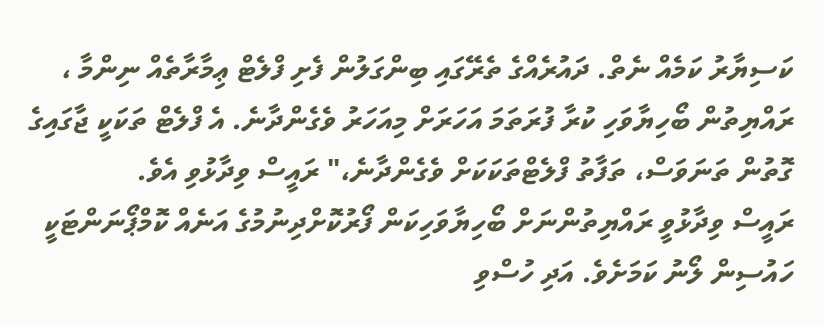ކަސިޔާރު ކަމެއް ނެތް. ދައުރެއްގެ ތެރޭގައި ބިންގަލުން ފެށި ފްލެޓް ޢިމާރާތެއް ނިންމާ ، ރައްޔިތުން ބޯހިޔާވަހި ކުރާ ފުރަތަމަ އަހަރަށް މިއަހަރު ވެގެންދާނެ. އެ ފްލެޓް ތަކަކީ ޖާގައިގެ ގޮތުން ތަނަވަސް، ތަފާތު ފްލެޓްތަކަކަށް ވެގެންދާނެ،" ރައީސް ވިދާޅުވި އެވެ.
ރައީސް ވިދާޅުވީ ރައްޔިތުންނަށް ބޯހިޔާވަހިކަން ފޯރުކޮށްދިނުމުގެ އަނެއް ކޮމްޕޯނަންޓަކީ ހައުސިން ލޯނު ކަމަށެވެ. އަދި ހުސްވި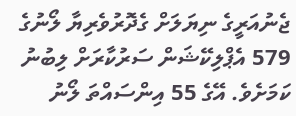ޖެނުއަރީގެ ނިޔަލަށް ގެދޮރުވެރިޔާ ލޯނުގެ 579 އެޕްލިކޭޝަން ސަރުކާރަށް ލިބުނު ކަމަށެވެ. އޭގެ 55 އިންސައްތަ ލޯނު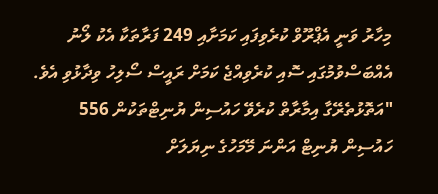މިހާރު ވަނީ އެޕްރޫވް ކުރެވިފައި ކަމަށާއި 249 ފަރާތަކާ އެކު ލޯނު އެއްބަސްވުމުގައި ސޮއި ކުރެވިއްޖެ ކަމަށް ރައީސް ސޯލިހު ވިދާޅުވި އެވެ.
"އަތޮޅުތެރޭގާ އިމާރާތް ކުރެވޭ ހައުސިން ޔުނިޓްތަކުން 556 ހައުސިން ޔުނިޓް އަންނަ މޭމަހުގެ ނިޔަލަށް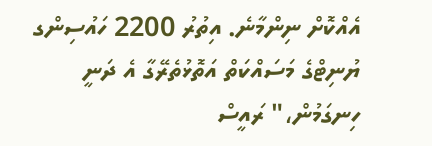އެއްކޮށް ނިންމާނެ. އިތުރު 2200 ހައުސިންގ ޔުނިޓްގެ މަސައްކަތް އަތޮޅުތެރޭގާ އެ ދަނީ ހިނގަމުން،" ރައީސް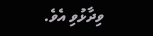ވިދާޅުވި އެވެ.